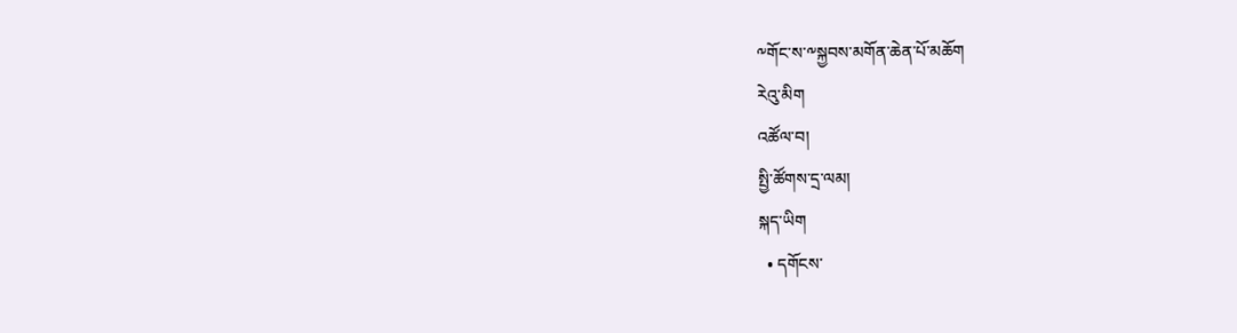༸གོང་ས་༸སྐྱབས་མགོན་ཆེན་པོ་མཆོག
རེའུ་མིག
འཚོལ་བ།
སྤྱི་ཚོགས་དྲ་ལམ།
སྐད་ཡིག
  • དགོངས་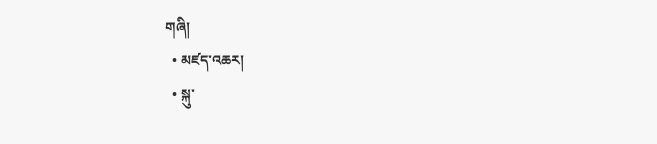གཞི།
  • མཛད་འཆར།
  • སྐུ་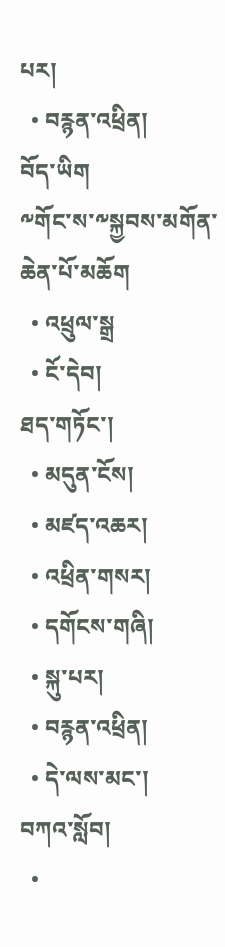པར།
  • བརྙན་འཕྲིན།
བོད་ཡིག
༸གོང་ས་༸སྐྱབས་མགོན་ཆེན་པོ་མཆོག
  • འཕྲུལ་སྒྲ
  • ངོ་དེབ།
ཐད་གཏོང་།
  • མདུན་ངོས།
  • མཛད་འཆར།
  • འཕྲིན་གསར།
  • དགོངས་གཞི།
  • སྐུ་པར།
  • བརྙན་འཕྲིན།
  • དེ་ལས་མང་།
བཀའ་སློབ།
  •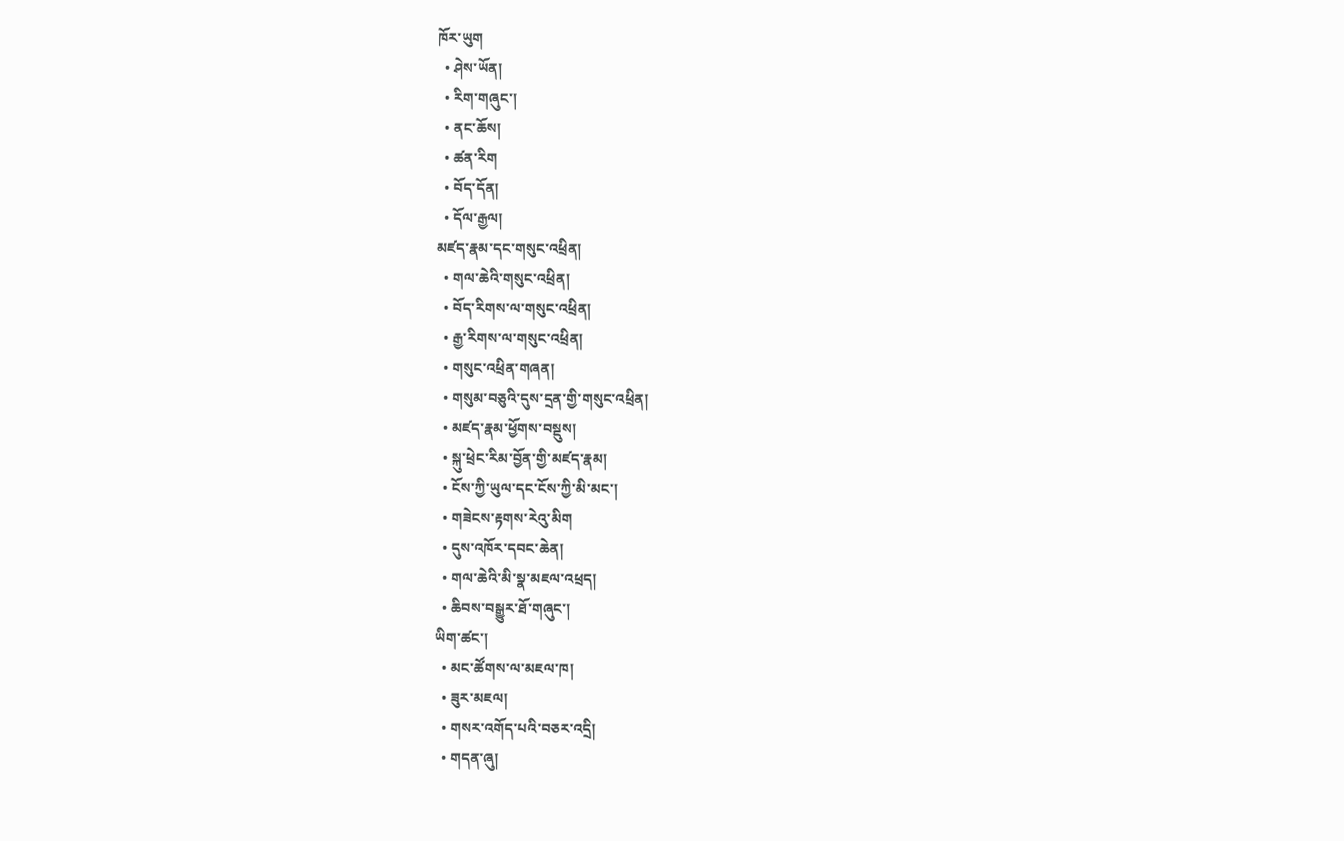ཁོར་ཡུག
  • ཤེས་ཡོན།
  • རིག་གཞུང་།
  • ནང་ཆོས།
  • ཚན་རིག
  • བོད་དོན།
  • དོལ་རྒྱལ།
མཛད་རྣམ་དང་གསུང་འཕྲིན།
  • གལ་ཆེའི་གསུང་འཕྲིན།
  • བོད་རིགས་ལ་གསུང་འཕྲིན།
  • རྒྱ་རིགས་ལ་གསུང་འཕྲིན།
  • གསུང་འཕྲིན་གཞན།
  • གསུམ་བཅུའི་དུས་དྲན་གྱི་གསུང་འཕྲིན།
  • མཛད་རྣམ་ཕྱོགས་བསྡུས།
  • སྐུ་ཕྲེང་རིམ་བྱོན་གྱི་མཛད་རྣམ།
  • ངོས་ཀྱི་ཡུལ་དང་ངོས་ཀྱི་མི་མང་།
  • གཟེངས་རྟགས་རེའུ་མིག
  • དུས་འཁོར་དབང་ཆེན།
  • གལ་ཆེའི་མི་སྣ་མཇལ་འཕྲད།
  • ཆིབས་བསྒྱུར་ཐོ་གཞུང་།
ཡིག་ཚང་།
  • མང་ཚོགས་ལ་མཇལ་ཁ།
  • ཟུར་མཇལ།
  • གསར་འགོད་པའི་བཅར་འདྲི།
  • གདན་ཞུ།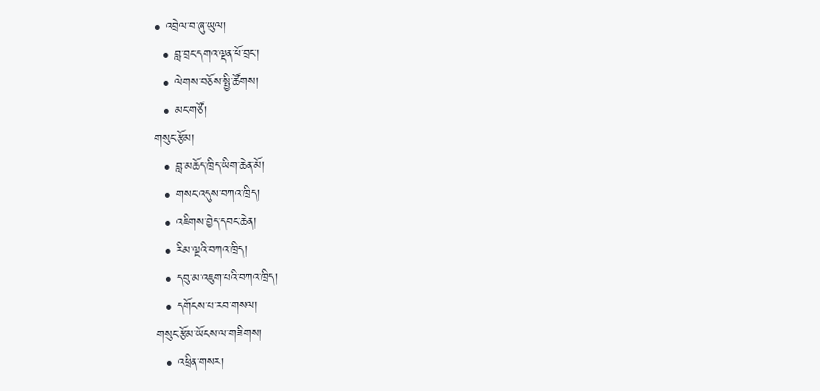• འབྲེལ་བ་ཞུ་ཡུལ།
  • བླ་བྲང་དགའ་ལྡན་ཕོ་བྲང་།
  • ལེགས་བཅོས་སྤྱི་ཚོགས།
  • མང་གཙོ།
གསུང་རྩོམ།
  • བླ་མཆོད་ཁྲིད་ཡིག་ཆེན་མོ།
  • གསང་འདུས་བཀའ་ཁྲིད།
  • འཇིགས་བྱེད་དབང་ཆེན།
  • རིམ་ལྔའི་བཀའ་ཁྲིད།
  • དབུ་མ་འཇུག་པའི་བཀའ་ཁྲིད།
  • དགོངས་པ་རབ་གསལ།
གསུང་རྩོམ་ཡོངས་ལ་གཟིགས།
  • འཕྲིན་གསར།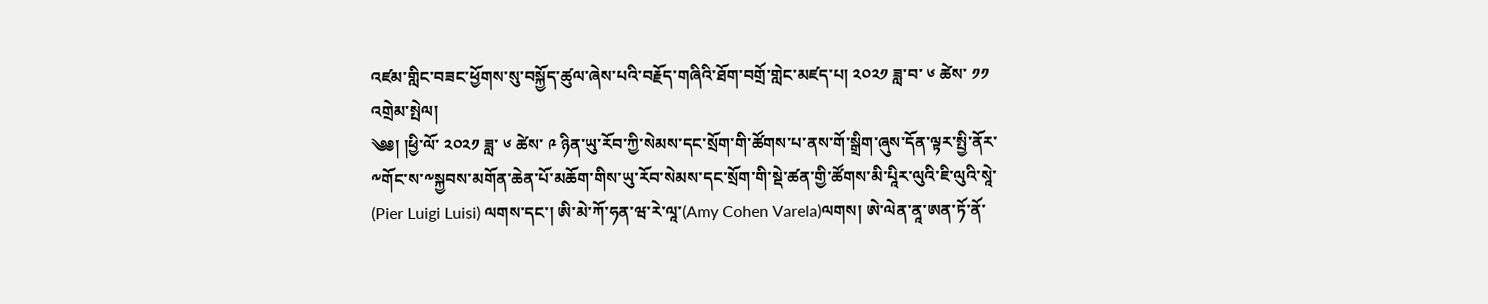འཛམ་གླིང་བཟང་ཕྱོགས་སུ་བསྐྱོད་ཚུལ་ཞེས་པའི་བརྗོད་གཞིའི་ཐོག་བགྲོ་གླེང་མཛད་པ། ༢༠༢༡ ཟླ་བ་ ༦ ཚེས་ ༡༡
འགྲེམ་སྤེལ།
༄༅། །ཕྱི་ལོ་ ༢༠༢༡ ཟླ་ ༦ ཚེས་ ༩ ཉིན་ཡུ་རོབ་ཀྱི་སེམས་དང་སྲོག་གི་ཚོགས་པ་ནས་གོ་སྒྲིག་ཞུས་དོན་ལྟར་སྤྱི་ནོར་༸གོང་ས་༸སྐྱབས་མགོན་ཆེན་པོ་མཆོག་གིས་ཡུ་རོབ་སེམས་དང་སྲོག་གི་སྡེ་ཚན་གྱི་ཚོགས་མི་པཱིར་ལུའི་ཇི་ལུའི་སཱེ་ (Pier Luigi Luisi) ལགས་དང་། ཨི་མེ་ཀོ་ཧན་ཝ་རེ་ལཱ་(Amy Cohen Varela)ལགས། ཨེ་ལེན་ནཱ་ཨན་ཏོ་ནོ་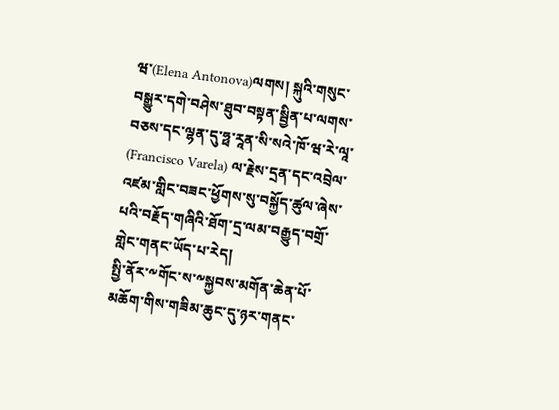ཝ་(Elena Antonova)ལགས། སྐུའི་གསུང་བསྒྱུར་དགེ་བཤེས་ཐུབ་བསྟན་སྦྱིན་པ་ལགས་བཅས་དང་ལྷན་དུ་ཧྥ་རཱན་སི་སའེ་ཁོ་ཝ་རེ་ལཱ་ (Francisco Varela) ལ་རྗེས་དྲན་དང་འབྲེལ་འཛམ་གླིང་བཟང་ཕྱོགས་སུ་བསྐྱོད་ཚུལ་ཞེས་པའི་བརྗོད་གཞིའི་ཐོག་དྲ་ལམ་བརྒྱུད་བགྲོ་གླེང་གནང་ཡོད་པ་རེད།
སྤྱི་ནོར་༸གོང་ས་༸སྐྱབས་མགོན་ཆེན་པོ་མཆོག་གིས་གཟིམ་ཆུང་དུ་ཉར་གནང་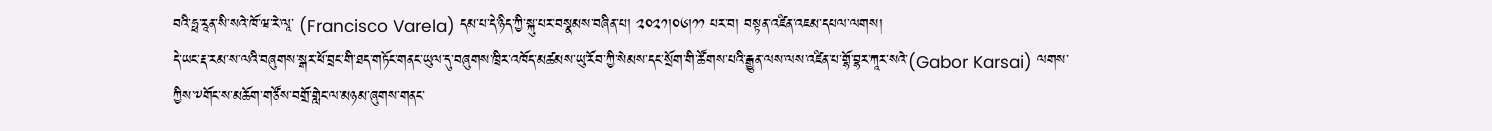བའི་ཧྥ་རཱན་སི་སའེ་ཁོ་ཝ་རེ་ལཱ་ (Francisco Varela) དམ་པ་དེ་ཉིད་ཀྱི་སྐུ་པར་བསྣམས་བཞིན་པ། ༢༠༢༡།༠༦།༡༡ པར་བ། བསྟན་འཛིན་འཇམ་དཔལ་ལགས།
དེ་ཡང་རྡ་རམ་ས་ལའི་བཞུགས་སྒར་ཕོ་བྲང་གི་ཐད་གཏོང་གནང་ཡུལ་དུ་བཞུགས་ཁྲིར་འཁོད་མཚམས་ཡུ་རོབ་ཀྱི་སེམས་དང་སྲོག་གི་ཚོགས་པའི་རྒྱུན་ལས་ལས་འཛིན་པ་གྷོ་བྷར་ཀཱར་སའེ་(Gabor Karsai) ལགས་ཀྱིས་༸གོང་ས་མཆོག་གཙོས་བགྲོ་གླེང་ལ་མཉམ་ཞུགས་གནང་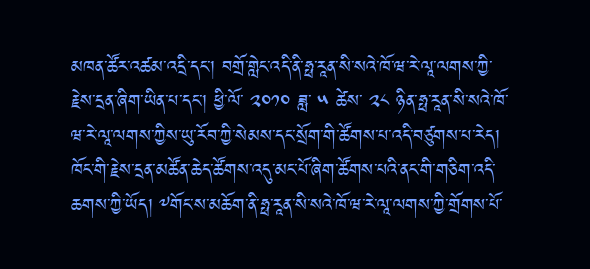མཁན་ཚོར་འཚམ་འདྲི་དང་། བགྲོ་གླེང་འདི་ནི་ཧྥ་རཱན་སི་སའེ་ཁོ་ཝ་རེ་ལཱ་ལགས་ཀྱི་རྗེས་དྲན་ཞིག་ཡིན་པ་དང་། ཕྱི་ལོ་ ༢༠༡༠ ཟླ་ ༥ ཚེས་ ༢༨ ཉིན་ཧྥ་རཱན་སི་སའེ་ཁོ་ཝ་རེ་ལཱ་ལགས་ཀྱིས་ཡུ་རོབ་ཀྱི་སེམས་དང་སྲོག་གི་ཚོགས་པ་འདི་བཙུགས་པ་རེད། ཁོང་གི་རྗེས་དྲན་མཚོན་ཆེད་ཚོགས་འདུ་མང་པོ་ཞིག་ཚོགས་པའི་ནང་གི་གཅིག་འདི་ཆགས་ཀྱི་ཡོད། ༸གོང་ས་མཆོག་ནི་ཧྥ་རཱན་སི་སའེ་ཁོ་ཝ་རེ་ལཱ་ལགས་ཀྱི་གྲོགས་པོ་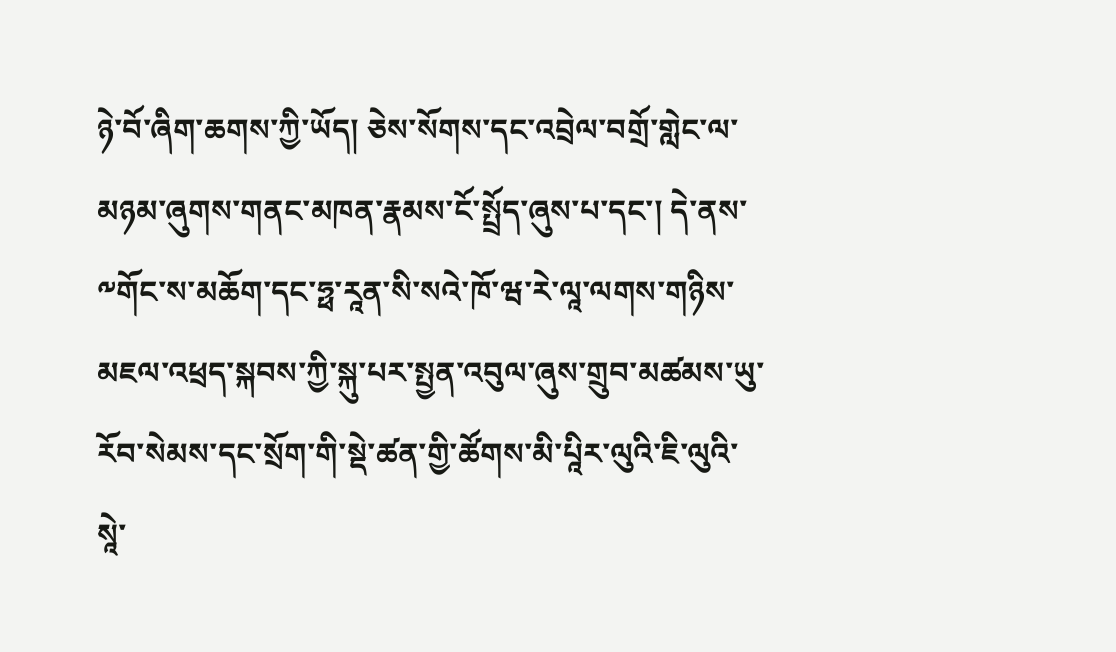ཉེ་བོ་ཞིག་ཆགས་ཀྱི་ཡོད། ཅེས་སོགས་དང་འབྲེལ་བགྲོ་གླེང་ལ་མཉམ་ཞུགས་གནང་མཁན་རྣམས་ངོ་སྤྲོད་ཞུས་པ་དང་། དེ་ནས་༸གོང་ས་མཆོག་དང་ཧྥ་རཱན་སི་སའེ་ཁོ་ཝ་རེ་ལཱ་ལགས་གཉིས་མཇལ་འཕྲད་སྐབས་ཀྱི་སྐུ་པར་སྤྱན་འབུལ་ཞུས་གྲུབ་མཚམས་ཡུ་རོབ་སེམས་དང་སྲོག་གི་སྡེ་ཚན་གྱི་ཚོགས་མི་པཱིར་ལུའི་ཇི་ལུའི་སཱེ་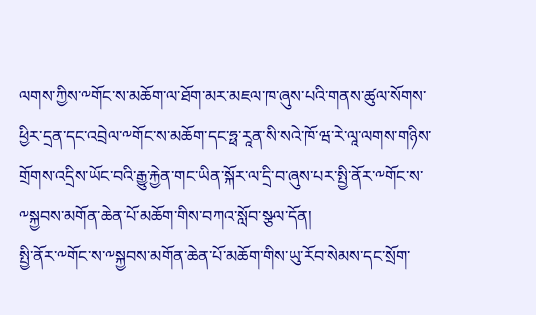ལགས་ཀྱིས་༸གོང་ས་མཆོག་ལ་ཐོག་མར་མཇལ་ཁ་ཞུས་པའི་གནས་ཚུལ་སོགས་ཕྱིར་དྲན་དང་འབྲེལ་༸གོང་ས་མཆོག་དང་ཧྥ་རཱན་སི་སའེ་ཁོ་ཝ་རེ་ལཱ་ལགས་གཉིས་གྲོགས་འདྲིས་ཡོང་བའི་རྒྱུ་རྐྱེན་གང་ཡིན་སྐོར་ལ་དྲི་བ་ཞུས་པར་སྤྱི་ནོར་༸གོང་ས་༸སྐྱབས་མགོན་ཆེན་པོ་མཆོག་གིས་བཀའ་སློབ་སྩལ་དོན།
སྤྱི་ནོར་༸གོང་ས་༸སྐྱབས་མགོན་ཆེན་པོ་མཆོག་གིས་ཡུ་རོབ་སེམས་དང་སྲོག་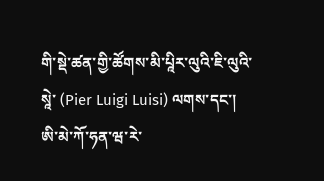གི་སྡེ་ཚན་གྱི་ཚོགས་མི་པཱིར་ལུའི་ཇི་ལུའི་སཱེ་ (Pier Luigi Luisi) ལགས་དང་། ཨི་མེ་ཀོ་ཧན་ཝ་རེ་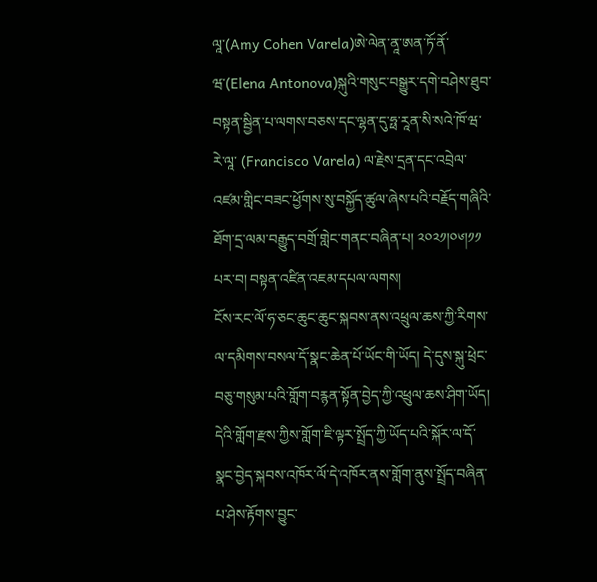ལཱ་(Amy Cohen Varela)ཨེ་ལེན་ནཱ་ཨན་ཏོ་ནོ་ཝ་(Elena Antonova)སྐུའི་གསུང་བསྒྱུར་དགེ་བཤེས་ཐུབ་བསྟན་སྦྱིན་པ་ལགས་བཅས་དང་ལྷན་དུ་ཧྥ་རཱན་སི་སའེ་ཁོ་ཝ་རེ་ལཱ་ (Francisco Varela) ལ་རྗེས་དྲན་དང་འབྲེལ་འཛམ་གླིང་བཟང་ཕྱོགས་སུ་བསྐྱོད་ཚུལ་ཞེས་པའི་བརྗོད་གཞིའི་ཐོག་དྲ་ལམ་བརྒྱུད་བགྲོ་གླེང་གནང་བཞིན་པ། ༢༠༢༡།༠༦།༡༡ པར་བ། བསྟན་འཛིན་འཇམ་དཔལ་ལགས།
ངོས་རང་ལོ་ཧ་ཅང་ཆུང་ཆུང་སྐབས་ནས་འཕྲུལ་ཆས་ཀྱི་རིགས་ལ་དམིགས་བསལ་དོ་སྣང་ཆེན་པོ་ཡོང་གི་ཡོད། དེ་དུས་སྐུ་ཕྲེང་བཅུ་གསུམ་པའི་གློག་བརྙན་སྟོན་བྱེད་ཀྱི་འཕྲུལ་ཆས་ཤིག་ཡོད། དེའི་གློག་རྫས་ཀྱིས་གློག་ཇི་ལྟར་སྤྲོད་ཀྱི་ཡོད་པའི་སྐོར་ལ་དོ་སྣང་བྱེད་སྐབས་འཁོར་ལོ་དེ་འཁོར་ནས་གློག་ནུས་སྤྲོད་བཞིན་པ་ཤེས་རྟོགས་བྱུང་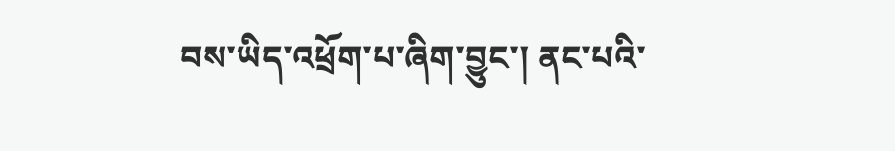བས་ཡིད་འཕྲོག་པ་ཞིག་བྱུང་། ནང་པའི་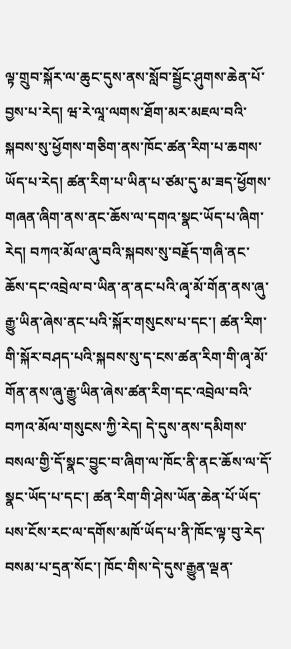ལྟ་གྲུབ་སྐོར་ལ་ཆུང་དུས་ནས་སློབ་སྦྱོང་ཤུགས་ཆེན་པོ་བྱས་པ་རེད། ཝ་རེ་ལཱ་ལགས་ཐོག་མར་མཇལ་བའི་སྐབས་སུ་ཕྱོགས་གཅིག་ནས་ཁོང་ཚན་རིག་པ་ཆགས་ཡོད་པ་རེད། ཚན་རིག་པ་ཡིན་པ་ཙམ་དུ་མ་ཟད་ཕྱོགས་གཞན་ཞིག་ནས་ནང་ཆོས་ལ་དགའ་སྣང་ཡོད་པ་ཞིག་རེད། བཀའ་མོལ་ཞུ་བའི་སྐབས་སུ་བརྗོད་གཞི་ནང་ཆོས་དང་འབྲེལ་བ་ཡིན་ན་ནང་པའི་ཞྭ་མོ་གོན་ནས་ཞུ་རྒྱུ་ཡིན་ཞེས་ནང་པའི་སྐོར་གསུངས་པ་དང་། ཚན་རིག་གི་སྐོར་བཤད་པའི་སྐབས་སུ་ད་ངས་ཚན་རིག་གི་ཞྭ་མོ་གོན་ནས་ཞུ་རྒྱུ་ཡིན་ཞེས་ཚན་རིག་དང་འབྲེལ་བའི་བཀའ་མོལ་གསུངས་ཀྱི་རེད། དེ་དུས་ནས་དམིགས་བསལ་གྱི་དོ་སྣང་བྱུང་བ་ཞིག་ལ་ཁོང་ནི་ནང་ཆོས་ལ་དོ་སྣང་ཡོད་པ་དང་། ཚན་རིག་གི་ཤེས་ཡོན་ཆེན་པོ་ཡོད་པས་ངོས་རང་ལ་དགོས་མཁོ་ཡོད་པ་ནི་ཁོང་ལྟ་བུ་རེད་བསམ་པ་དྲན་སོང་། ཁོང་གིས་དེ་དུས་རྒྱུན་ལྡན་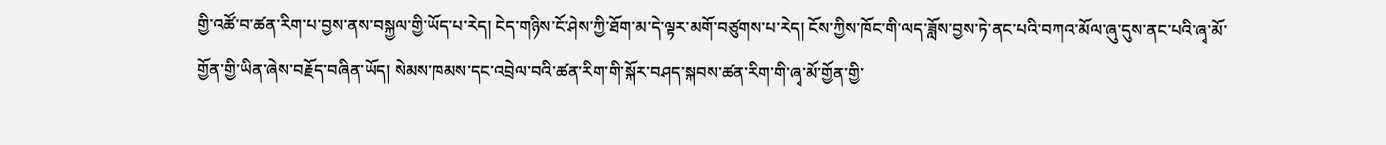གྱི་འཚོ་བ་ཚན་རིག་པ་བྱས་ནས་བསྐྱལ་གྱི་ཡོད་པ་རེད། ངེད་གཉིས་ངོ་ཤེས་ཀྱི་ཐོག་མ་དེ་ལྟར་མགོ་བཙུགས་པ་རེད། ངོས་ཀྱིས་ཁོང་གི་ལད་ཟློས་བྱས་ཏེ་ནང་པའི་བཀའ་མོལ་ཞུ་དུས་ནང་པའི་ཞྭ་མོ་གྱོན་གྱི་ཡིན་ཞེས་བརྗོད་བཞིན་ཡོད། སེམས་ཁམས་དང་འབྲེལ་བའི་ཚན་རིག་གི་སྐོར་བཤད་སྐབས་ཚན་རིག་གི་ཞྭ་མོ་གྱོན་གྱི་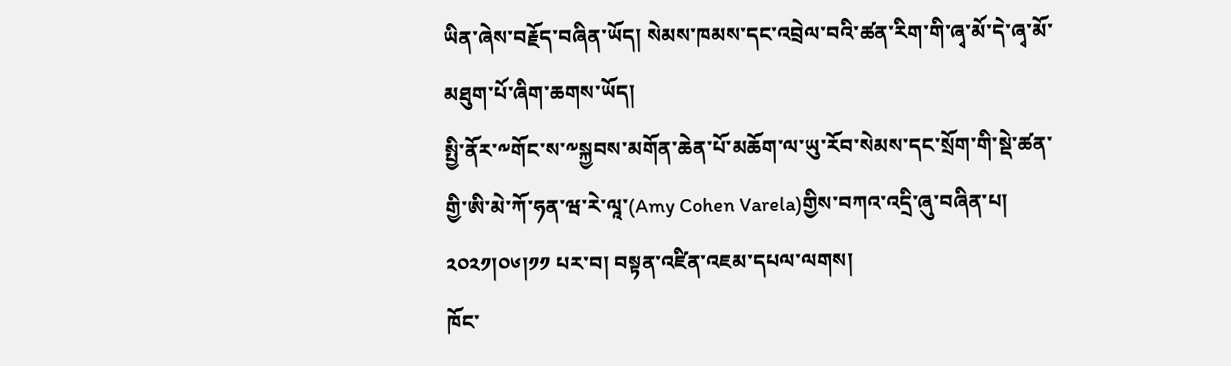ཡིན་ཞེས་བརྗོད་བཞིན་ཡོད། སེམས་ཁམས་དང་འབྲེལ་བའི་ཚན་རིག་གི་ཞྭ་མོ་དེ་ཞྭ་མོ་མཐུག་པོ་ཞིག་ཆགས་ཡོད།
སྤྱི་ནོར་༸གོང་ས་༸སྐྱབས་མགོན་ཆེན་པོ་མཆོག་ལ་ཡུ་རོབ་སེམས་དང་སྲོག་གི་སྡེ་ཚན་གྱི་ཨི་མེ་ཀོ་ཧན་ཝ་རེ་ལཱ་(Amy Cohen Varela)གྱིས་བཀའ་འདྲི་ཞུ་བཞིན་པ། ༢༠༢༡།༠༦།༡༡ པར་བ། བསྟན་འཛིན་འཇམ་དཔལ་ལགས།
ཁོང་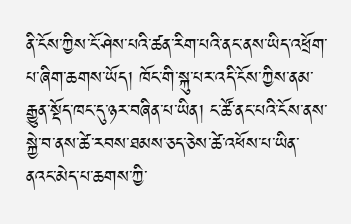ནི་ངོས་ཀྱིས་ངོ་ཤེས་པའི་ཚན་རིག་པའི་ནང་ནས་ཡིད་འཕྲོག་པ་ཞིག་ཆགས་ཡོད། ཁོང་གི་སྐུ་པར་འདི་ངོས་ཀྱིས་ནམ་རྒྱུན་སྡོད་ཁང་དུ་ཉར་བཞིན་པ་ཡིན། ང་ཚོ་ནང་པའི་ངོས་ནས་སྐྱེ་བ་ནས་ཚེ་རབས་ཐམས་ཅད་ཅེས་ཚེ་འཕོས་པ་ཡིན་ནའང་མེད་པ་ཆགས་ཀྱི་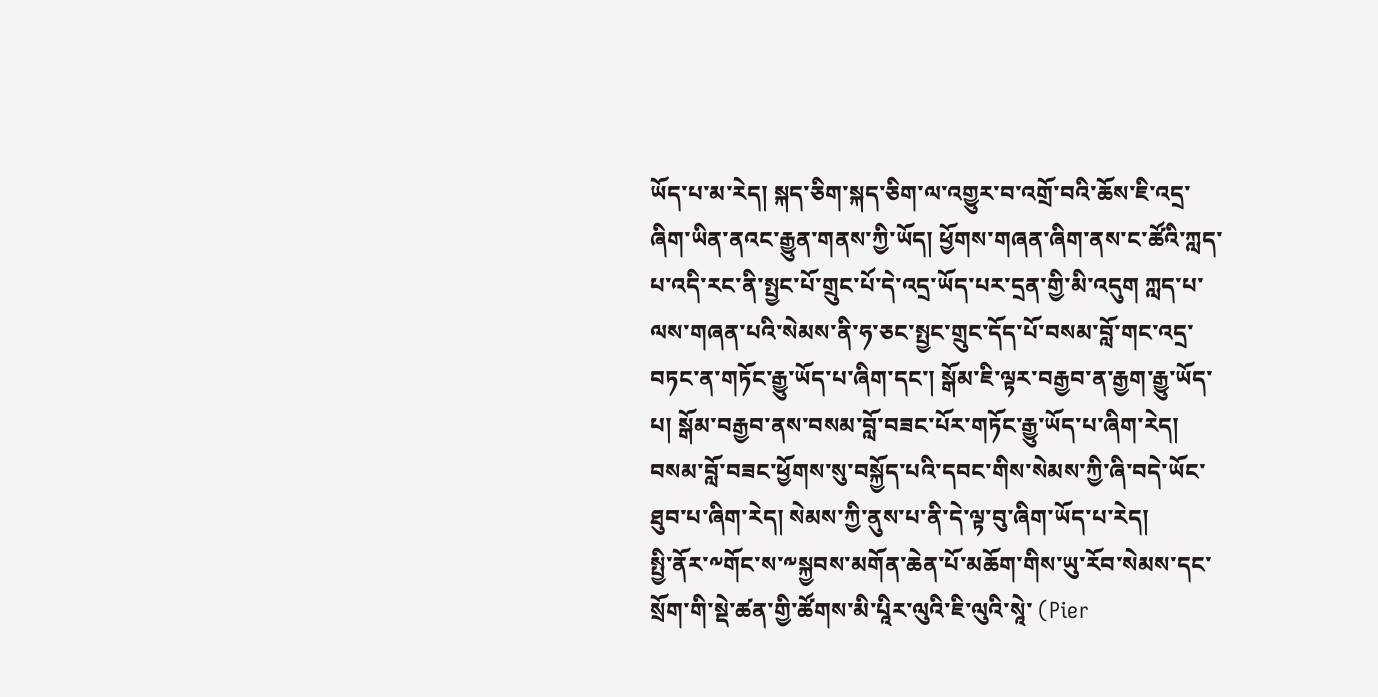ཡོད་པ་མ་རེད། སྐད་ཅིག་སྐད་ཅིག་ལ་འགྱུར་བ་འགྲོ་བའི་ཆོས་ཇི་འདྲ་ཞིག་ཡིན་ནའང་རྒྱུན་གནས་ཀྱི་ཡོད། ཕྱོགས་གཞན་ཞིག་ནས་ང་ཚོའི་ཀླད་པ་འདི་རང་ནི་སྤྱང་པོ་གྲུང་པོ་དེ་འདྲ་ཡོད་པར་དྲན་གྱི་མི་འདུག ཀླད་པ་ལས་གཞན་པའི་སེམས་ནི་ཧ་ཅང་སྤྱང་གྲུང་དོད་པོ་བསམ་བློ་གང་འདྲ་བཏང་ན་གཏོང་རྒྱུ་ཡོད་པ་ཞིག་དང་། སྒོམ་ཇི་ལྟར་བརྒྱབ་ན་རྒྱག་རྒྱུ་ཡོད་པ། སྒོམ་བརྒྱབ་ནས་བསམ་བློ་བཟང་པོར་གཏོང་རྒྱུ་ཡོད་པ་ཞིག་རེད། བསམ་བློ་བཟང་ཕྱོགས་སུ་བསྐྱོད་པའི་དབང་གིས་སེམས་ཀྱི་ཞི་བདེ་ཡོང་ཐུབ་པ་ཞིག་རེད། སེམས་ཀྱི་ནུས་པ་ནི་དེ་ལྟ་བུ་ཞིག་ཡོད་པ་རེད།
སྤྱི་ནོར་༸གོང་ས་༸སྐྱབས་མགོན་ཆེན་པོ་མཆོག་གིས་ཡུ་རོབ་སེམས་དང་སྲོག་གི་སྡེ་ཚན་གྱི་ཚོགས་མི་པཱིར་ལུའི་ཇི་ལུའི་སཱེ་ (Pier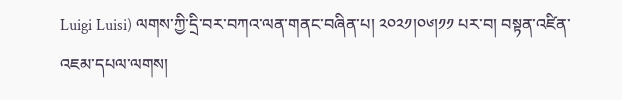Luigi Luisi) ལགས་ཀྱི་དྲི་བར་བཀའ་ལན་གནང་བཞིན་པ། ༢༠༢༡།༠༦།༡༡ པར་བ། བསྟན་འཛིན་འཇམ་དཔལ་ལགས།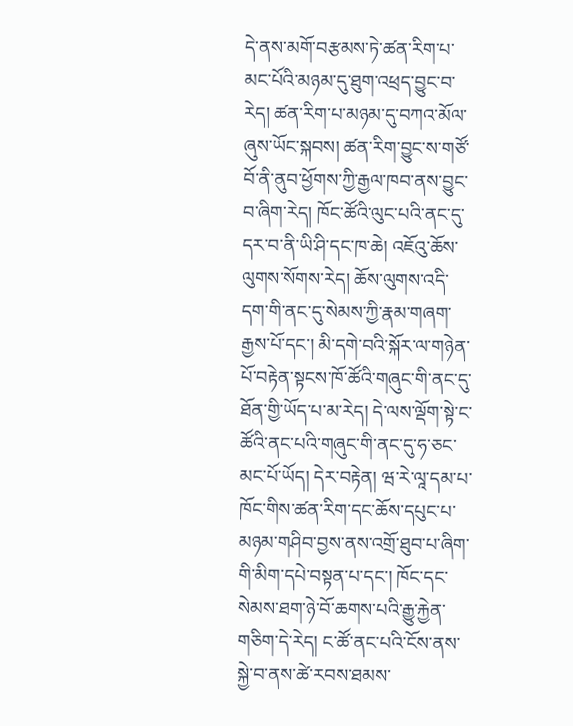དེ་ནས་མགོ་བརྩམས་ཏེ་ཚན་རིག་པ་མང་པོའི་མཉམ་དུ་ཐུག་འཕྲད་བྱུང་བ་རེད། ཚན་རིག་པ་མཉམ་དུ་བཀའ་མོལ་ཞུས་ཡོང་སྐབས། ཚན་རིག་བྱུང་ས་གཙོ་བོ་ནི་ནུབ་ཕྱོགས་ཀྱི་རྒྱལ་ཁབ་ནས་བྱུང་བ་ཞིག་རེད། ཁོང་ཚོའི་ལུང་པའི་ནང་དུ་དར་བ་ནི་ཡི་ཤི་དང་ཁ་ཆེ། འཇོའུ་ཆོས་ལུགས་སོགས་རེད། ཆོས་ལུགས་འདི་དག་གི་ནང་དུ་སེམས་ཀྱི་རྣམ་གཞག་རྒྱས་པོ་དང་། མི་དགེ་བའི་སྐོར་ལ་གཉེན་པོ་བརྟེན་སྟངས་ཁོ་ཚོའི་གཞུང་གི་ནང་དུ་ཐོན་གྱི་ཡོད་པ་མ་རེད། དེ་ལས་ལྡོག་སྟེ་ང་ཚོའི་ནང་པའི་གཞུང་གི་ནང་དུ་ཧ་ཅང་མང་པོ་ཡོད། དེར་བརྟེན། ཝ་རེ་ལཱ་དམ་པ་ཁོང་གིས་ཚན་རིག་དང་ཆོས་དཔུང་པ་མཉམ་གཤིབ་བྱས་ནས་འགྲོ་ཐུབ་པ་ཞིག་གི་མིག་དཔེ་བསྟན་པ་དང་། ཁོང་དང་སེམས་ཐག་ཉེ་བོ་ཆགས་པའི་རྒྱུ་རྐྱེན་གཅིག་དེ་རེད། ང་ཚོ་ནང་པའི་ངོས་ནས་སྐྱེ་བ་ནས་ཚེ་རབས་ཐམས་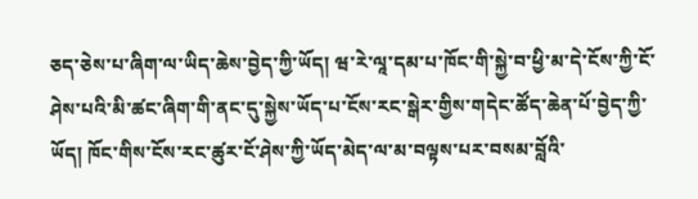ཅད་ཅེས་པ་ཞིག་ལ་ཡིད་ཆེས་བྱེད་ཀྱི་ཡོད། ཝ་རེ་ལཱ་དམ་པ་ཁོང་གི་སྐྱེ་བ་ཕྱི་མ་དེ་ངོས་ཀྱི་ངོ་ཤེས་པའི་མི་ཚང་ཞིག་གི་ནང་དུ་སྐྱེས་ཡོད་པ་ངོས་རང་སྒེར་གྱིས་གདེང་ཚོད་ཆེན་པོ་བྱེད་ཀྱི་ཡོད། ཁོང་གིས་ངོས་རང་ཚུར་ངོ་ཤེས་ཀྱི་ཡོད་མེད་ལ་མ་བལྟས་པར་བསམ་བློའི་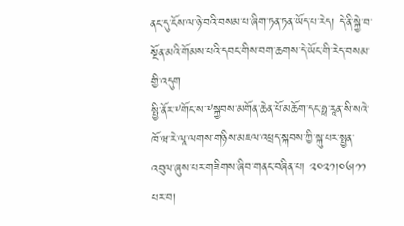ནང་དུ་ངོས་ལ་ཉེ་བའི་བསམ་པ་ཞིག་ཏན་ཏན་ཡོད་པ་རེད། དེ་ནི་སྐྱེ་བ་སྔོན་མའི་གོམས་པའི་དབང་གིས་བག་ཆགས་དེ་ཡོང་གི་རེད་བསམ་གྱི་འདུག
སྤྱི་ནོར་༸གོང་ས་༸སྐྱབས་མགོན་ཆེན་པོ་མཆོག་དང་ཧྥ་རཱན་སི་སའེ་ཁོ་ཝ་རེ་ལཱ་ལགས་གཉིས་མཇལ་འཕྲད་སྐབས་ཀྱི་སྐུ་པར་སྤྱན་འབུལ་ཞུས་པར་གཟིགས་ཞིབ་གནང་བཞིན་པ། ༢༠༢༡།༠༦།༡༡ པར་བ།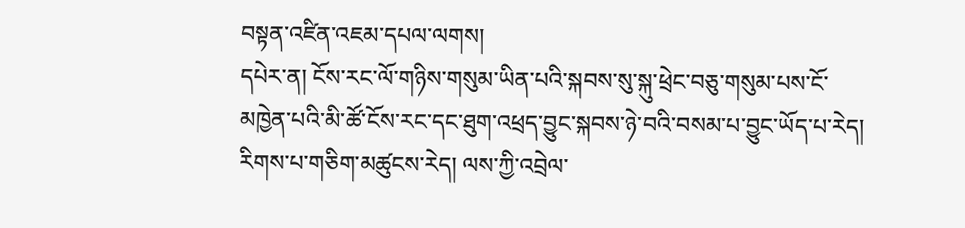བསྟན་འཛིན་འཇམ་དཔལ་ལགས།
དཔེར་ན། ངོས་རང་ལོ་གཉིས་གསུམ་ཡིན་པའི་སྐབས་སུ་སྐུ་ཕྲེང་བཅུ་གསུམ་པས་ངོ་མཁྱེན་པའི་མི་ཚོ་ངོས་རང་དང་ཐུག་འཕྲད་བྱུང་སྐབས་ཉེ་བའི་བསམ་པ་བྱུང་ཡོད་པ་རེད། རིགས་པ་གཅིག་མཚུངས་རེད། ལས་ཀྱི་འབྲེལ་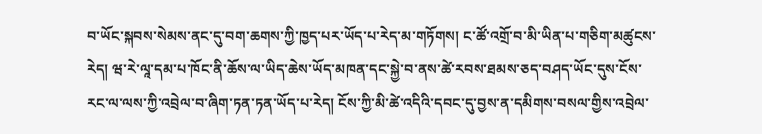བ་ཡོང་སྐབས་སེམས་ནང་དུ་བག་ཆགས་ཀྱི་ཁྱད་པར་ཡོད་པ་རེད་མ་གཏོགས། ང་ཚོ་འགྲོ་བ་མི་ཡིན་པ་གཅིག་མཚུངས་རེད། ཝ་རེ་ལཱ་དམ་པ་ཁོང་ནི་ཆོས་ལ་ཡིད་ཆེས་ཡོད་མཁན་དང་སྐྱེ་བ་ནས་ཚེ་རབས་ཐམས་ཅད་བཤད་ཡོང་དུས་ངོས་རང་ལ་ལས་ཀྱི་འབྲེལ་བ་ཞིག་ཏན་ཏན་ཡོད་པ་རེད། ངོས་ཀྱི་མི་ཚེ་འདིའི་དབང་དུ་བྱས་ན་དམིགས་བསལ་གྱིས་འབྲེལ་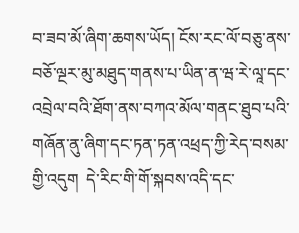བ་ཟབ་མོ་ཞིག་ཆགས་ཡོད། ངོས་རང་ལོ་བཅུ་ནས་བཅོ་ལྔར་མུ་མཐུད་གནས་པ་ཡིན་ན་ཝ་རེ་ལཱ་དང་འབྲེལ་བའི་ཐོག་ནས་བཀའ་མོལ་གནང་ཐུབ་པའི་གཞོན་ནུ་ཞིག་དང་ཏན་ཏན་འཕྲད་ཀྱི་རེད་བསམ་གྱི་འདུག  དེ་རིང་གི་གོ་སྐབས་འདི་དང་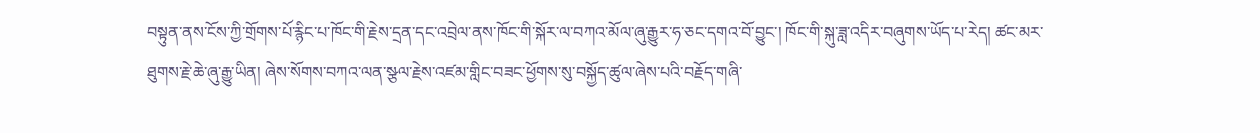བསྟུན་ནས་ངོས་ཀྱི་གྲོགས་པོ་རྙིང་པ་ཁོང་གི་རྗེས་དྲན་དང་འབྲེལ་ནས་ཁོང་གི་སྐོར་ལ་བཀའ་མོལ་ཞུ་རྒྱུར་ཧ་ཅང་དགའ་བོ་བྱུང་། ཁོང་གི་སྐུ་ཟླ་འདིར་བཞུགས་ཡོད་པ་རེད། ཚང་མར་ཐུགས་རྗེ་ཆེ་ཞུ་རྒྱུ་ཡིན། ཞེས་སོགས་བཀའ་ལན་སྩལ་རྗེས་འཛམ་གླིང་བཟང་ཕྱོགས་སུ་བསྐྱོད་ཚུལ་ཞེས་པའི་བརྗོད་གཞི་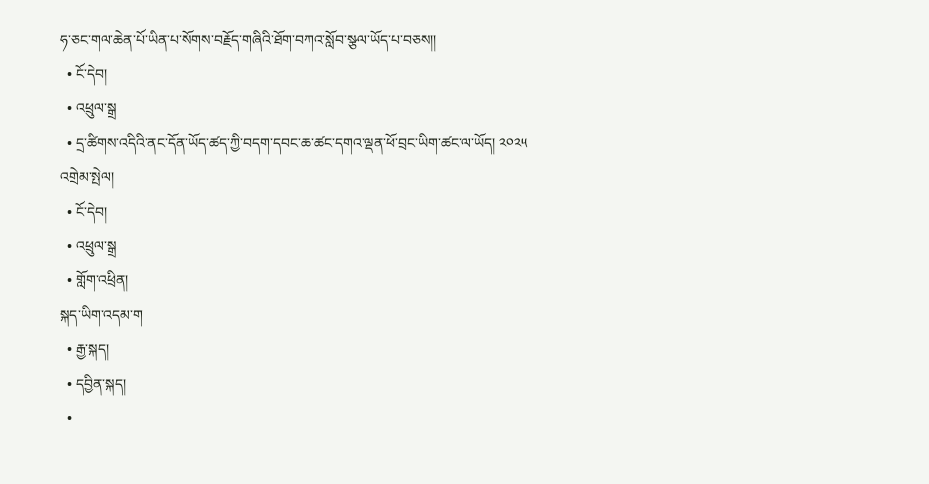ཧ་ཅང་གལ་ཆེན་པོ་ཡིན་པ་སོགས་བརྗོད་གཞིའི་ཐོག་བཀའ་སློབ་སྩལ་ཡོད་པ་བཅས།།
  • ངོ་དེབ།
  • འཕྲུལ་སྒྲ
  • དྲ་ཚིགས་འདིའི་ནང་དོན་ཡོད་ཚད་ཀྱི་བདག་དབང་ཆ་ཚང་དགའ་ལྡན་ཕོ་བྲང་ཡིག་ཚང་ལ་ཡོད། ༢༠༢༥
འགྲེམ་སྤེལ།
  • ངོ་དེབ།
  • འཕྲུལ་སྒྲ
  • གློག་འཕྲིན།
སྐད་ཡིག་འདམ་ག
  • རྒྱ་སྐད།
  • དབྱིན་སྐད།
  •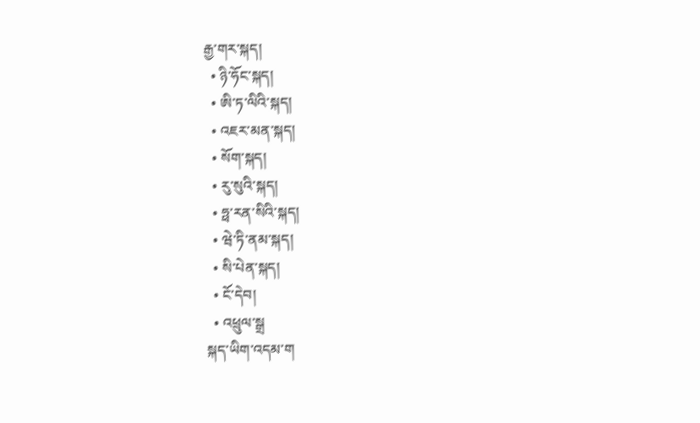རྒྱ་གར་སྐད།
  • ཉི་ཧོང་སྐད།
  • ཨི་ཏ་ལིའི་སྐད།
  • འཇར་མན་སྐད།
  • སོག་སྐད།
  • རུ་སུའི་སྐད།
  • ཧྥ་རན་སིའི་སྐད།
  • ཝེ་ཏི་ནམ་སྐད།
  • སི་པེན་སྐད།
  • ངོ་དེབ།
  • འཕྲུལ་སྒྲ
སྐད་ཡིག་འདམ་ག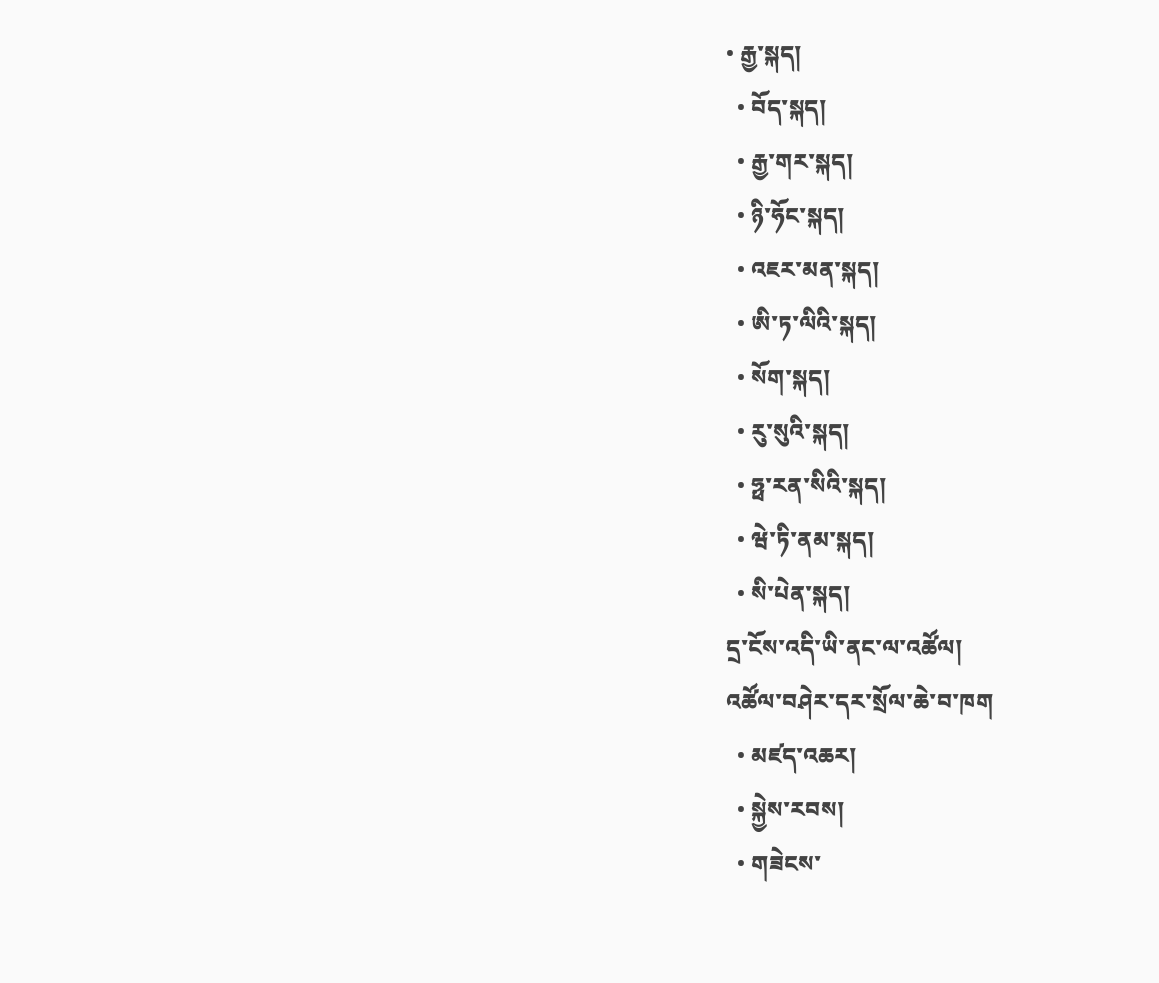• རྒྱ་སྐད།
  • བོད་སྐད།
  • རྒྱ་གར་སྐད།
  • ཉི་ཧོང་སྐད།
  • འཇར་མན་སྐད།
  • ཨི་ཏ་ལིའི་སྐད།
  • སོག་སྐད།
  • རུ་སུའི་སྐད།
  • ཧྥ་རན་སིའི་སྐད།
  • ཝེ་ཏི་ནམ་སྐད།
  • སི་པེན་སྐད།
དྲ་ངོས་འདི་ཡི་ནང་ལ་འཚོལ།
འཚོལ་བཤེར་དར་སྲོལ་ཆེ་བ་ཁག
  • མཛད་འཆར།
  • སྐྱེས་རབས།
  • གཟེངས་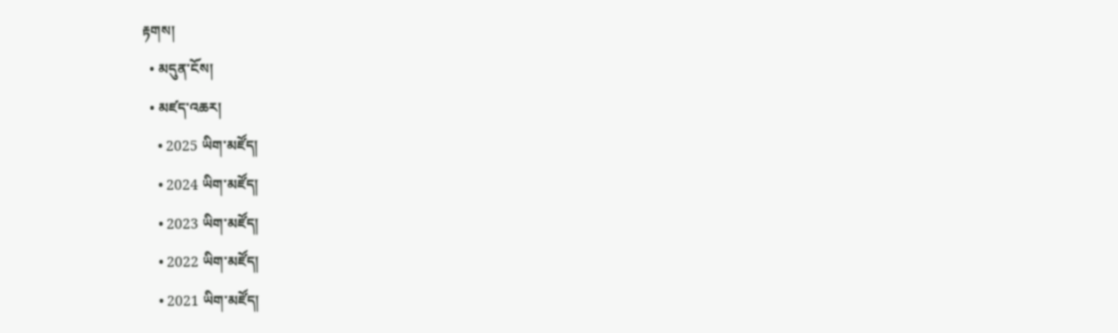རྟགས།
  • མདུན་ངོས།
  • མཛད་འཆར།
    • 2025 ཡིག་མཛོད།
    • 2024 ཡིག་མཛོད།
    • 2023 ཡིག་མཛོད།
    • 2022 ཡིག་མཛོད།
    • 2021 ཡིག་མཛོད།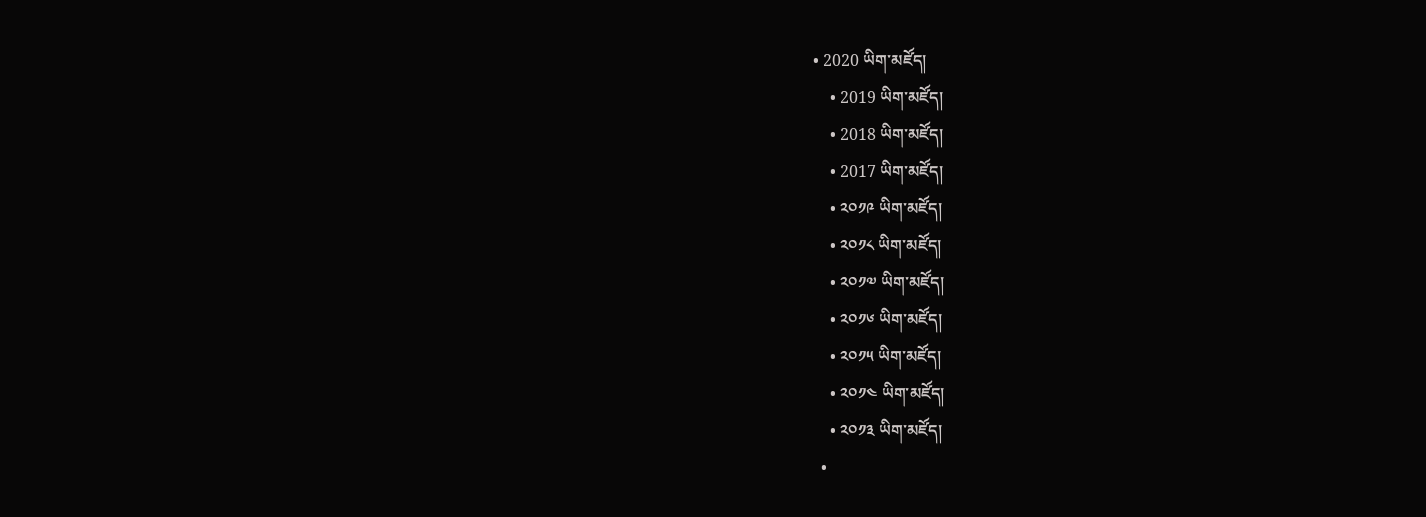• 2020 ཡིག་མཛོད།
    • 2019 ཡིག་མཛོད།
    • 2018 ཡིག་མཛོད།
    • 2017 ཡིག་མཛོད།
    • ༢༠༡༩ ཡིག་མཛོད།
    • ༢༠༡༨ ཡིག་མཛོད།
    • ༢༠༡༧ ཡིག་མཛོད།
    • ༢༠༡༦ ཡིག་མཛོད།
    • ༢༠༡༥ ཡིག་མཛོད།
    • ༢༠༡༤ ཡིག་མཛོད།
    • ༢༠༡༣ ཡིག་མཛོད།
  •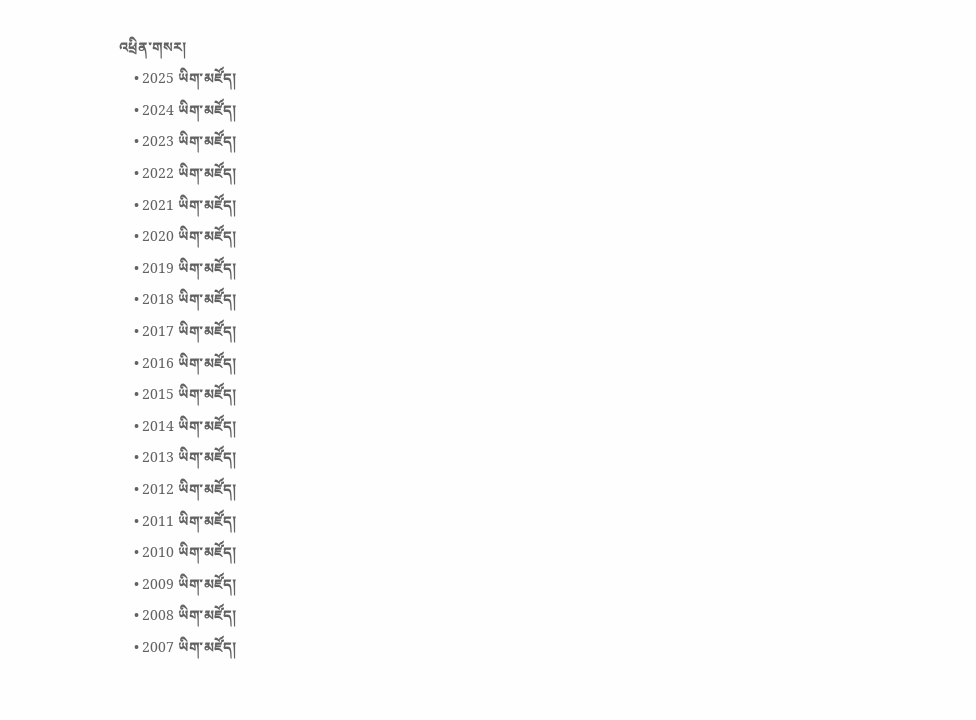འཕྲིན་གསར།
    • 2025 ཡིག་མཛོད།
    • 2024 ཡིག་མཛོད།
    • 2023 ཡིག་མཛོད།
    • 2022 ཡིག་མཛོད།
    • 2021 ཡིག་མཛོད།
    • 2020 ཡིག་མཛོད།
    • 2019 ཡིག་མཛོད།
    • 2018 ཡིག་མཛོད།
    • 2017 ཡིག་མཛོད།
    • 2016 ཡིག་མཛོད།
    • 2015 ཡིག་མཛོད།
    • 2014 ཡིག་མཛོད།
    • 2013 ཡིག་མཛོད།
    • 2012 ཡིག་མཛོད།
    • 2011 ཡིག་མཛོད།
    • 2010 ཡིག་མཛོད།
    • 2009 ཡིག་མཛོད།
    • 2008 ཡིག་མཛོད།
    • 2007 ཡིག་མཛོད།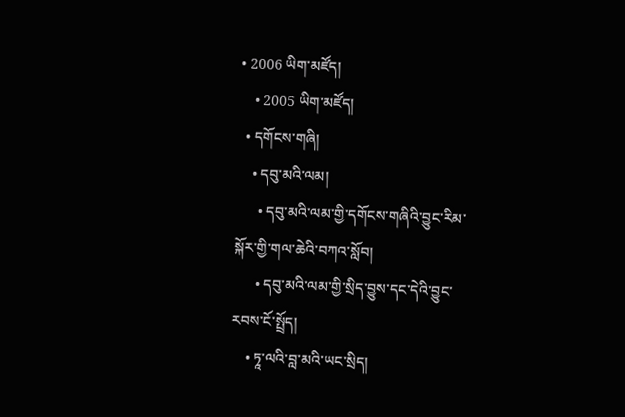• 2006 ཡིག་མཛོད།
    • 2005 ཡིག་མཛོད།
  • དགོངས་གཞི།
    • དབུ་མའི་ལམ།
      • དབུ་མའི་ལམ་གྱི་དགོངས་གཞིའི་བྱུང་རིམ་སྐོར་གྱི་གལ་ཆེའི་བཀའ་སློབ།
      • དབུ་མའི་ལམ་གྱི་སྲིད་བྱུས་དང་དེའི་བྱུང་རབས་ངོ་སྤྲོད།
    • ཏཱ་ལའི་བླ་མའི་ཡང་སྲིད།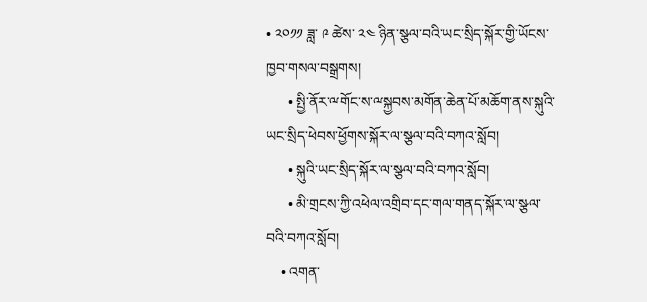• ༢༠༡༡ ཟླ་ ༩ ཚེས་ ༢༤ ཉིན་སྩལ་བའི་ཡང་སྲིད་སྐོར་གྱི་ཡོངས་ཁྱབ་གསལ་བསྒྲགས།
      • སྤྱི་ནོར་ྋགོང་ས་ྋསྐྱབས་མགོན་ཆེན་པོ་མཆོག་ནས་སྐུའི་ཡང་སྲིད་ཕེབས་ཕྱོགས་སྐོར་ལ་སྩལ་བའི་བཀའ་སློབ།
      • སྐུའི་ཡང་སྲིད་སྐོར་ལ་སྩལ་བའི་བཀའ་སློབ།
      • མི་གྲངས་ཀྱི་འཕེལ་འགྲིབ་དང་གལ་གནད་སྐོར་ལ་སྩལ་བའི་བཀའ་སློབ།
    • འགན་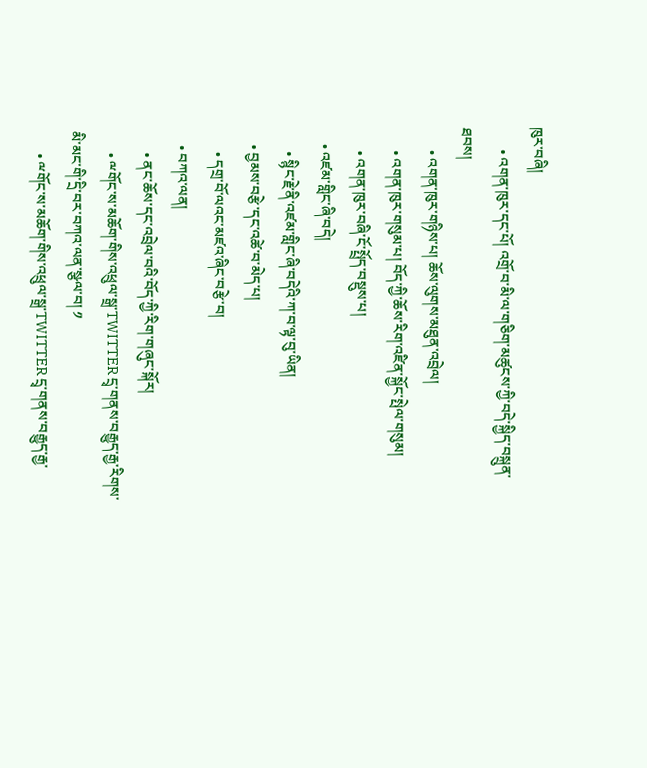ཁུར་བཞི།
      • འགན་ཁུར་དང་པོ། འགྲོ་བ་མི་ལ་གཅིག་མཚུངས་ཀྱི་བདེ་སྐྱིད་བསྐྲུན་ཐབས།
      • འགན་ཁུར་གཉིས་པ། ཆོས་ལུགས་མཐུན་འབྲེལ།
      • འགན་ཁུར་གསུམ་པ། བོད་ཀྱི་ཆོས་རིག་འཛིན་སྐྱོང་སྤེལ་གསུམ།
      • འགན་ཁུར་བཞི་ངོ་སྤྲོད་བསྡུས་པ།
    • འཛམ་གླིང་ཞི་བདེ།
      • སྙིང་རྗེ་ནི་འཛམ་གླིང་ཞི་བདེའི་ཀ་བ་ལྟ་བུ་ཡིན།
    • བྱམས་བརྩེ་དང་འཚེ་བ་མེད་པ།
      • དགྲ་བོ་ལའང་མཛའ་ཞིང་བརྩེ་བ།
    • བཀའ་ལན།
      • ནང་ཆོས་དང་འབྲེལ་བའི་བོད་ཀྱི་རིག་གཞུང་སྐོར།
      • ྋགོང་ས་མཆོག་གིས་འཕྲུལ་སྒྲ་TWITTER དྲྭ་གནས་བརྒྱུད་རྒྱ་རིགས་མི་མང་གི་དྲི་བར་བཀའ་ལན་སྩལ་བ། ༡
      • ྋགོང་ས་མཆོག་གིས་འཕྲུལ་སྒྲ་TWITTER དྲྭ་གནས་བརྒྱུད་རྒྱ་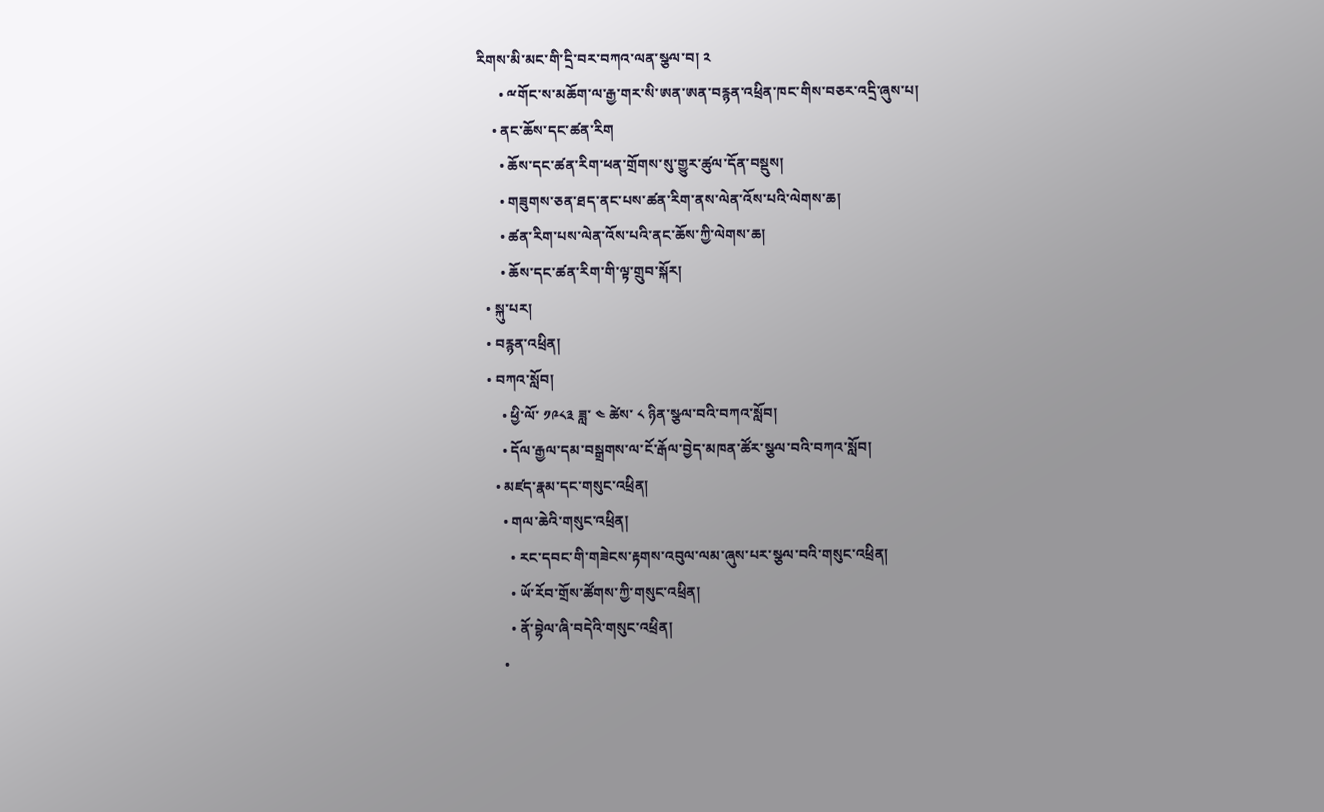རིགས་མི་མང་གི་དྲི་བར་བཀའ་ལན་སྩལ་བ། ༢
      • ྋགོང་ས་མཆོག་ལ་རྒྱ་གར་སི་ཨན་ཨན་བརྙན་འཕྲིན་ཁང་གིས་བཅར་འདྲི་ཞུས་པ།
    • ནང་ཆོས་དང་ཚན་རིག
      • ཆོས་དང་ཚན་རིག་ཕན་གྲོགས་སུ་གྱུར་ཚུལ་དོན་བསྡུས།
      • གཟུགས་ཅན་ཐད་ནང་པས་ཚན་རིག་ནས་ལེན་འོས་པའི་ལེགས་ཆ།
      • ཚན་རིག་པས་ལེན་འོས་པའི་ནང་ཆོས་ཀྱི་ལེགས་ཆ།
      • ཆོས་དང་ཚན་རིག་གི་ལྟ་གྲུབ་སྐོར།
  • སྐུ་པར།
  • བརྙན་འཕྲིན།
  • བཀའ་སློབ།
      • ཕྱི་ལོ་ ༡༩༨༣ ཟླ་ ༤ ཚེས་ ༨ ཉིན་སྩལ་བའི་བཀའ་སློབ།
      • དོལ་རྒྱལ་དམ་བསྒྲགས་ལ་ངོ་རྒོལ་བྱེད་མཁན་ཚོར་སྩལ་བའི་བཀའ་སློབ།
    • མཛད་རྣམ་དང་གསུང་འཕྲིན།
      • གལ་ཆེའི་གསུང་འཕྲིན།
        • རང་དབང་གི་གཟེངས་རྟགས་འབུལ་ལམ་ཞུས་པར་སྩལ་བའི་གསུང་འཕྲིན།
        • ཡོ་རོབ་གྲོས་ཚོགས་ཀྱི་གསུང་འཕྲིན།
        • ནོ་བྷེལ་ཞི་བདེའི་གསུང་འཕྲིན།
      •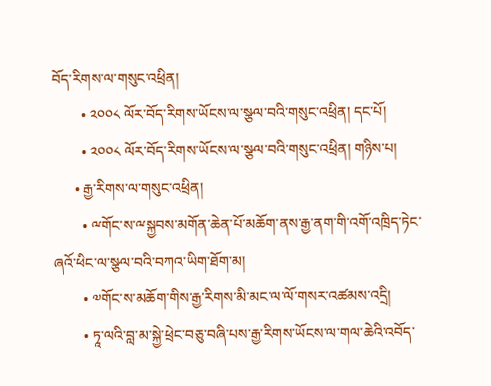བོད་རིགས་ལ་གསུང་འཕྲིན།
        • ༢༠༠༨ ལོར་བོད་རིགས་ཡོངས་ལ་སྩལ་བའི་གསུང་འཕྲིན། དང་པོ།
        • ༢༠༠༨ ལོར་བོད་རིགས་ཡོངས་ལ་སྩལ་བའི་གསུང་འཕྲིན། གཉིས་པ།
      • རྒྱ་རིགས་ལ་གསུང་འཕྲིན།
        • ྋགོང་ས་ྋསྐྱབས་མགོན་ཆེན་པོ་མཆོག་ནས་རྒྱ་ནག་གི་འགོ་འཁྲིད་ཏེང་ཞའོ་ཕིང་ལ་སྩལ་བའི་བཀའ་ཡིག་ཐོག་མ།
        • ༧གོང་ས་མཆོག་གིས་རྒྱ་རིགས་མི་མང་ལ་ལོ་གསར་འཚམས་འདྲི།
        • ཏཱ་ལའི་བླ་མ་སྐྱེ་ཕྲེང་བཅུ་བཞི་པས་རྒྱ་རིགས་ཡོངས་ལ་གལ་ཆེའི་འབོད་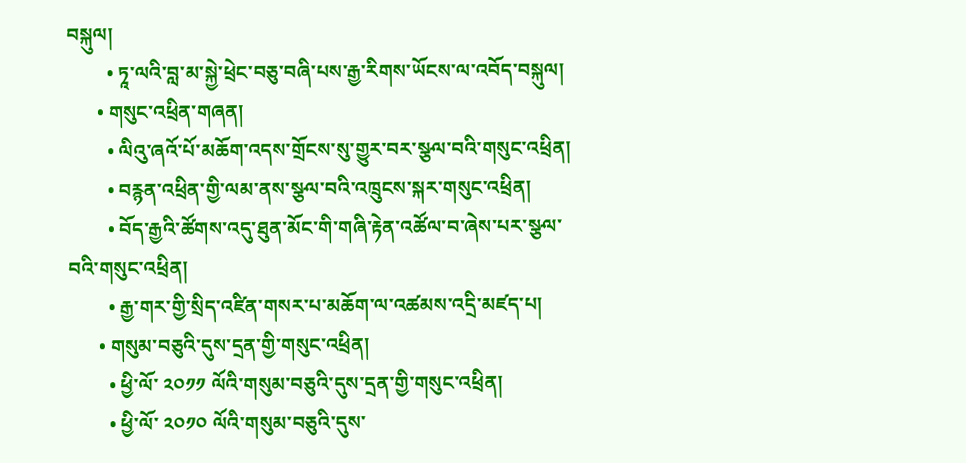བསྐུལ།
        • ཏཱ་ལའི་བླ་མ་སྐྱེ་ཕྲེང་བཅུ་བཞི་པས་རྒྱ་རིགས་ཡོངས་ལ་འབོད་བསྐུལ།
      • གསུང་འཕྲིན་གཞན།
        • ལིའུ་ཞའོ་པོ་མཆོག་འདས་གྲོངས་སུ་གྱུར་བར་སྩལ་བའི་གསུང་འཕྲིན།
        • བརྙན་འཕྲིན་གྱི་ལམ་ནས་སྩལ་བའི་འཁྲུངས་སྐར་གསུང་འཕྲིན།
        • བོད་རྒྱའི་ཚོགས་འདུ་ཐུན་མོང་གི་གཞི་རྟེན་འཚོལ་བ་ཞེས་པར་སྩལ་བའི་གསུང་འཕྲིན།
        • རྒྱ་གར་གྱི་སྲིད་འཛིན་གསར་པ་མཆོག་ལ་འཚམས་འདྲི་མཛད་པ།
      • གསུམ་བཅུའི་དུས་དྲན་གྱི་གསུང་འཕྲིན།
        • ཕྱི་ལོ་ ༢༠༡༡ ལོའི་གསུམ་བཅུའི་དུས་དྲན་གྱི་གསུང་འཕྲིན།
        • ཕྱི་ལོ་ ༢༠༡༠ ལོའི་གསུམ་བཅུའི་དུས་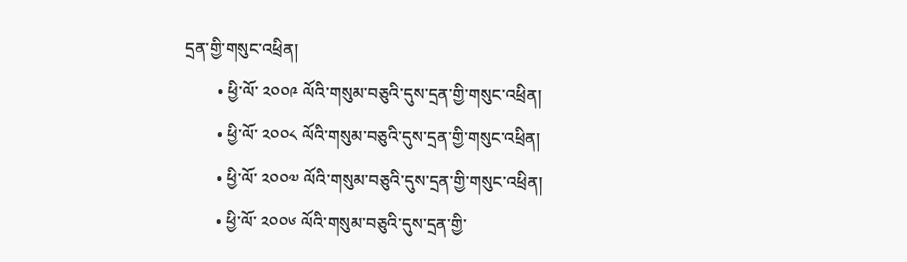དྲན་གྱི་གསུང་འཕྲིན།
        • ཕྱི་ལོ་ ༢༠༠༩ ལོའི་གསུམ་བཅུའི་དུས་དྲན་གྱི་གསུང་འཕྲིན།
        • ཕྱི་ལོ་ ༢༠༠༨ ལོའི་གསུམ་བཅུའི་དུས་དྲན་གྱི་གསུང་འཕྲིན།
        • ཕྱི་ལོ་ ༢༠༠༧ ལོའི་གསུམ་བཅུའི་དུས་དྲན་གྱི་གསུང་འཕྲིན།
        • ཕྱི་ལོ་ ༢༠༠༦ ལོའི་གསུམ་བཅུའི་དུས་དྲན་གྱི་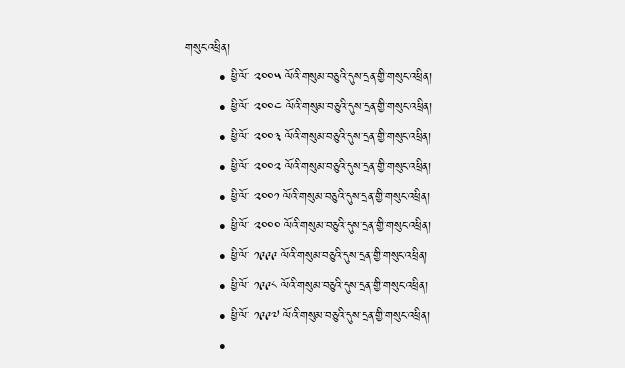གསུང་འཕྲིན།
        • ཕྱི་ལོ་ ༢༠༠༥ ལོའི་གསུམ་བཅུའི་དུས་དྲན་གྱི་གསུང་འཕྲིན།
        • ཕྱི་ལོ་ ༢༠༠༤ ལོའི་གསུམ་བཅུའི་དུས་དྲན་གྱི་གསུང་འཕྲིན།
        • ཕྱི་ལོ་ ༢༠༠༣ ལོའི་གསུམ་བཅུའི་དུས་དྲན་གྱི་གསུང་འཕྲིན།
        • ཕྱི་ལོ་ ༢༠༠༢ ལོའི་གསུམ་བཅུའི་དུས་དྲན་གྱི་གསུང་འཕྲིན།
        • ཕྱི་ལོ་ ༢༠༠༡ ལོའི་གསུམ་བཅུའི་དུས་དྲན་གྱི་གསུང་འཕྲིན།
        • ཕྱི་ལོ་ ༢༠༠༠ ལོའི་གསུམ་བཅུའི་དུས་དྲན་གྱི་གསུང་འཕྲིན།
        • ཕྱི་ལོ་ ༡༩༩༩ ལོའི་གསུམ་བཅུའི་དུས་དྲན་གྱི་གསུང་འཕྲིན།
        • ཕྱི་ལོ་ ༡༩༩༨ ལོའི་གསུམ་བཅུའི་དུས་དྲན་གྱི་གསུང་འཕྲིན།
        • ཕྱི་ལོ་ ༡༩༩༧ ལོའི་གསུམ་བཅུའི་དུས་དྲན་གྱི་གསུང་འཕྲིན།
        •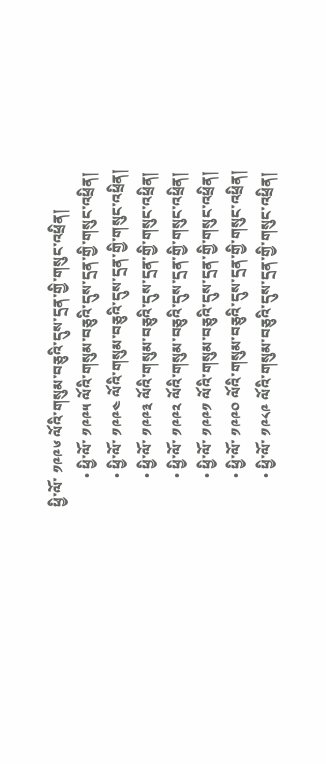ཕྱི་ལོ་ ༡༩༩༦ ལོའི་གསུམ་བཅུའི་དུས་དྲན་གྱི་གསུང་འཕྲིན།
        • ཕྱི་ལོ་ ༡༩༩༥ ལོའི་གསུམ་བཅུའི་དུས་དྲན་གྱི་གསུང་འཕྲིན།
        • ཕྱི་ལོ་ ༡༩༩༤ ལོའི་གསུམ་བཅུའི་དུས་དྲན་གྱི་གསུང་འཕྲིན།
        • ཕྱི་ལོ་ ༡༩༩༣ ལོའི་གསུམ་བཅུའི་དུས་དྲན་གྱི་གསུང་འཕྲིན།
        • ཕྱི་ལོ་ ༡༩༩༢ ལོའི་གསུམ་བཅུའི་དུས་དྲན་གྱི་གསུང་འཕྲིན།
        • ཕྱི་ལོ་ ༡༩༩༡ ལོའི་གསུམ་བཅུའི་དུས་དྲན་གྱི་གསུང་འཕྲིན།
        • ཕྱི་ལོ་ ༡༩༩༠ ལོའི་གསུམ་བཅུའི་དུས་དྲན་གྱི་གསུང་འཕྲིན།
        • ཕྱི་ལོ་ ༡༩༨༩ ལོའི་གསུམ་བཅུའི་དུས་དྲན་གྱི་གསུང་འཕྲིན།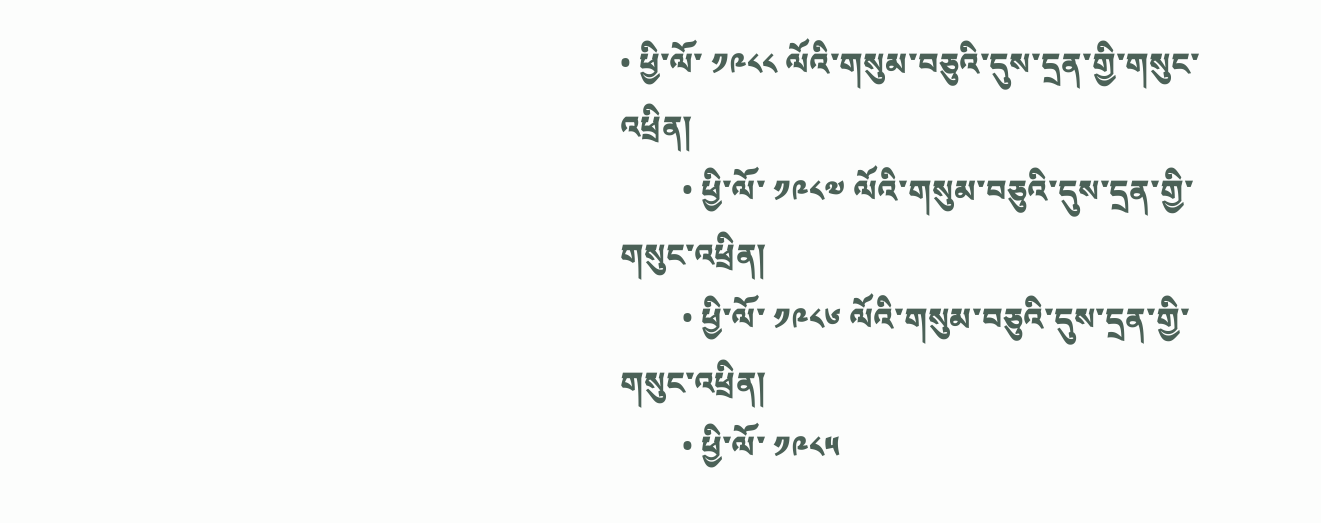• ཕྱི་ལོ་ ༡༩༨༨ ལོའི་གསུམ་བཅུའི་དུས་དྲན་གྱི་གསུང་འཕྲིན།
        • ཕྱི་ལོ་ ༡༩༨༧ ལོའི་གསུམ་བཅུའི་དུས་དྲན་གྱི་གསུང་འཕྲིན།
        • ཕྱི་ལོ་ ༡༩༨༦ ལོའི་གསུམ་བཅུའི་དུས་དྲན་གྱི་གསུང་འཕྲིན།
        • ཕྱི་ལོ་ ༡༩༨༥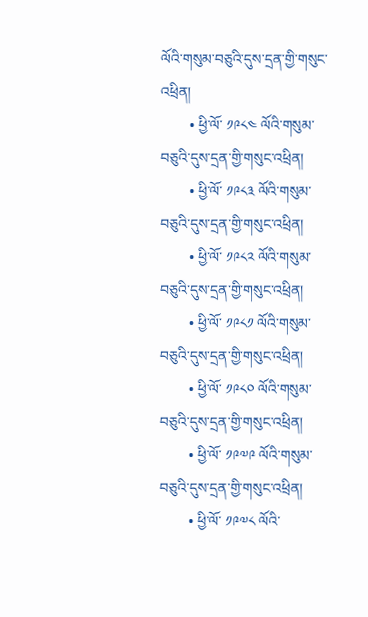ལོའི་གསུམ་བཅུའི་དུས་དྲན་གྱི་གསུང་འཕྲིན།
        • ཕྱི་ལོ་ ༡༩༨༤ ལོའི་གསུམ་བཅུའི་དུས་དྲན་གྱི་གསུང་འཕྲིན།
        • ཕྱི་ལོ་ ༡༩༨༣ ལོའི་གསུམ་བཅུའི་དུས་དྲན་གྱི་གསུང་འཕྲིན།
        • ཕྱི་ལོ་ ༡༩༨༢ ལོའི་གསུམ་བཅུའི་དུས་དྲན་གྱི་གསུང་འཕྲིན།
        • ཕྱི་ལོ་ ༡༩༨༡ ལོའི་གསུམ་བཅུའི་དུས་དྲན་གྱི་གསུང་འཕྲིན།
        • ཕྱི་ལོ་ ༡༩༨༠ ལོའི་གསུམ་བཅུའི་དུས་དྲན་གྱི་གསུང་འཕྲིན།
        • ཕྱི་ལོ་ ༡༩༧༩ ལོའི་གསུམ་བཅུའི་དུས་དྲན་གྱི་གསུང་འཕྲིན།
        • ཕྱི་ལོ་ ༡༩༧༨ ལོའི་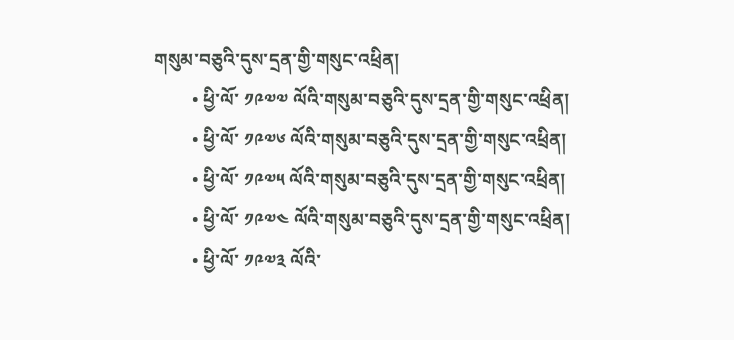གསུམ་བཅུའི་དུས་དྲན་གྱི་གསུང་འཕྲིན།
        • ཕྱི་ལོ་ ༡༩༧༧ ལོའི་གསུམ་བཅུའི་དུས་དྲན་གྱི་གསུང་འཕྲིན།
        • ཕྱི་ལོ་ ༡༩༧༦ ལོའི་གསུམ་བཅུའི་དུས་དྲན་གྱི་གསུང་འཕྲིན།
        • ཕྱི་ལོ་ ༡༩༧༥ ལོའི་གསུམ་བཅུའི་དུས་དྲན་གྱི་གསུང་འཕྲིན།
        • ཕྱི་ལོ་ ༡༩༧༤ ལོའི་གསུམ་བཅུའི་དུས་དྲན་གྱི་གསུང་འཕྲིན།
        • ཕྱི་ལོ་ ༡༩༧༣ ལོའི་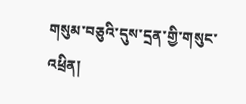གསུམ་བཅུའི་དུས་དྲན་གྱི་གསུང་འཕྲིན།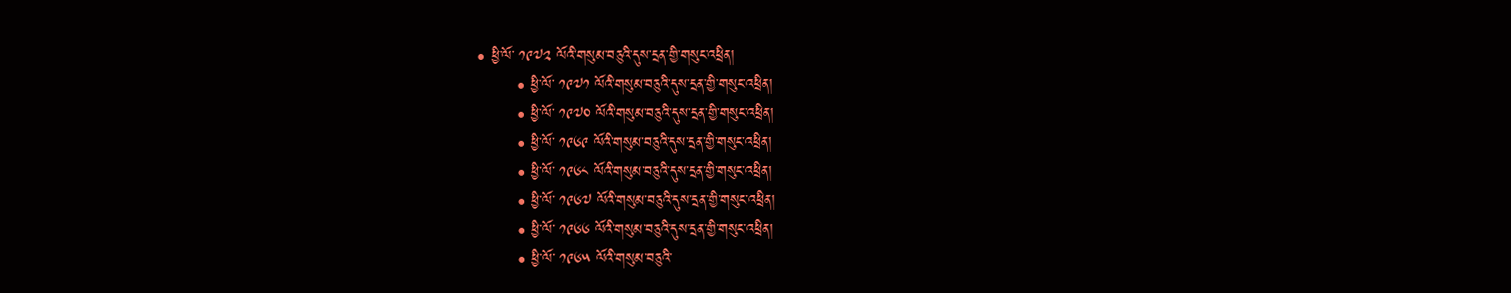• ཕྱི་ལོ་ ༡༩༧༢ ལོའི་གསུམ་བཅུའི་དུས་དྲན་གྱི་གསུང་འཕྲིན།
        • ཕྱི་ལོ་ ༡༩༧༡ ལོའི་གསུམ་བཅུའི་དུས་དྲན་གྱི་གསུང་འཕྲིན།
        • ཕྱི་ལོ་ ༡༩༧༠ ལོའི་གསུམ་བཅུའི་དུས་དྲན་གྱི་གསུང་འཕྲིན།
        • ཕྱི་ལོ་ ༡༩༦༩ ལོའི་གསུམ་བཅུའི་དུས་དྲན་གྱི་གསུང་འཕྲིན།
        • ཕྱི་ལོ་ ༡༩༦༨ ལོའི་གསུམ་བཅུའི་དུས་དྲན་གྱི་གསུང་འཕྲིན།
        • ཕྱི་ལོ་ ༡༩༦༧ ལོའི་གསུམ་བཅུའི་དུས་དྲན་གྱི་གསུང་འཕྲིན།
        • ཕྱི་ལོ་ ༡༩༦༦ ལོའི་གསུམ་བཅུའི་དུས་དྲན་གྱི་གསུང་འཕྲིན།
        • ཕྱི་ལོ་ ༡༩༦༥ ལོའི་གསུམ་བཅུའི་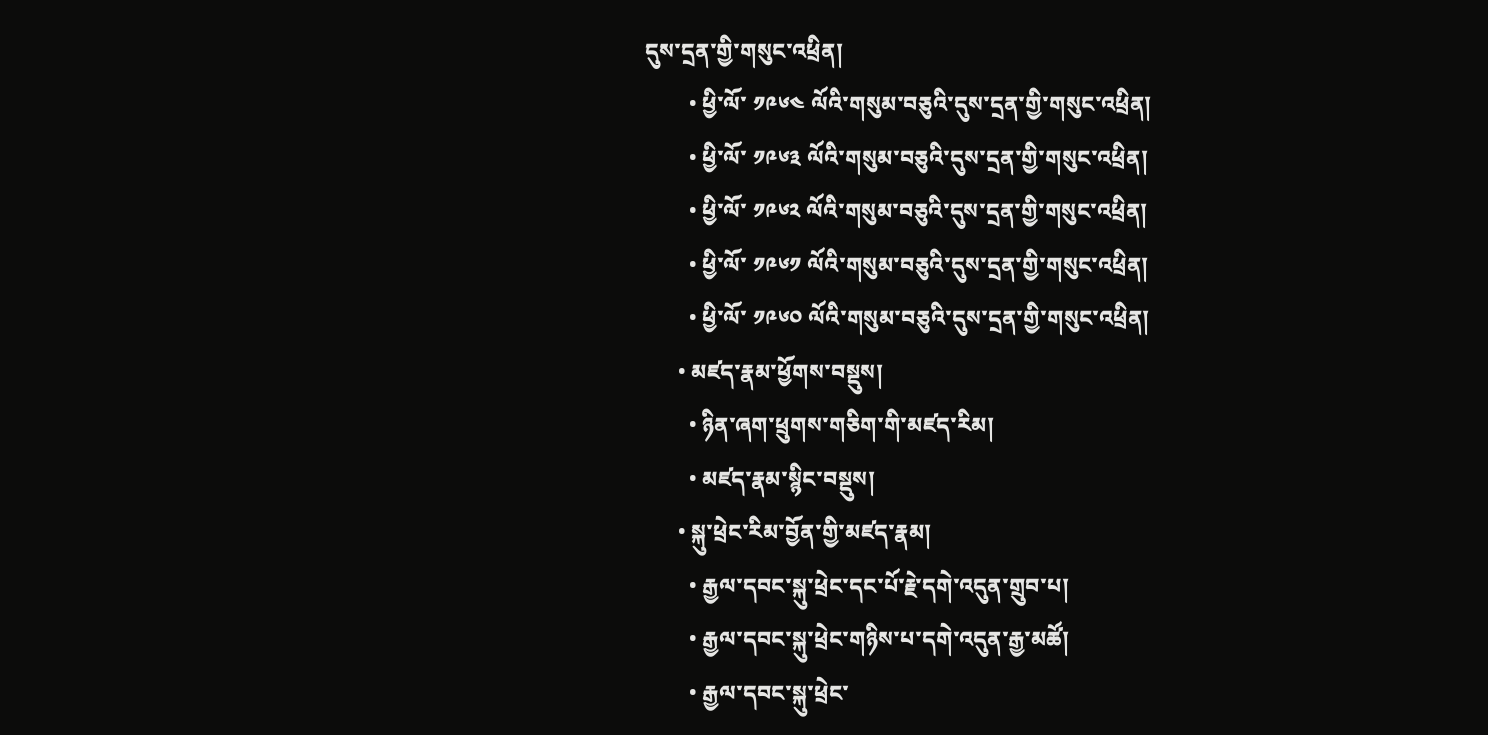དུས་དྲན་གྱི་གསུང་འཕྲིན།
        • ཕྱི་ལོ་ ༡༩༦༤ ལོའི་གསུམ་བཅུའི་དུས་དྲན་གྱི་གསུང་འཕྲིན།
        • ཕྱི་ལོ་ ༡༩༦༣ ལོའི་གསུམ་བཅུའི་དུས་དྲན་གྱི་གསུང་འཕྲིན།
        • ཕྱི་ལོ་ ༡༩༦༢ ལོའི་གསུམ་བཅུའི་དུས་དྲན་གྱི་གསུང་འཕྲིན།
        • ཕྱི་ལོ་ ༡༩༦༡ ལོའི་གསུམ་བཅུའི་དུས་དྲན་གྱི་གསུང་འཕྲིན།
        • ཕྱི་ལོ་ ༡༩༦༠ ལོའི་གསུམ་བཅུའི་དུས་དྲན་གྱི་གསུང་འཕྲིན།
      • མཛད་རྣམ་ཕྱོགས་བསྡུས།
        • ཉིན་ཞག་ཕྲུགས་གཅིག་གི་མཛད་རིམ།
        • མཛད་རྣམ་སྙིང་བསྡུས།
      • སྐུ་ཕྲེང་རིམ་བྱོན་གྱི་མཛད་རྣམ།
        • རྒྱལ་དབང་སྐུ་ཕྲེང་དང་པོ་རྗེ་དགེ་འདུན་གྲུབ་པ།
        • རྒྱལ་དབང་སྐུ་ཕྲེང་གཉིས་པ་དགེ་འདུན་རྒྱ་མཚོ།
        • རྒྱལ་དབང་སྐུ་ཕྲེང་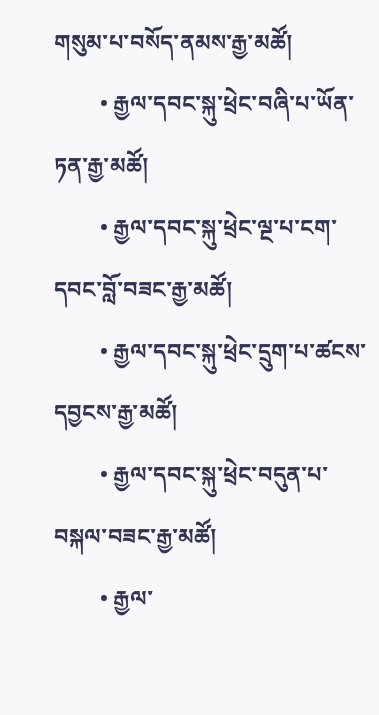གསུམ་པ་བསོད་ནམས་རྒྱ་མཚོ།
        • རྒྱལ་དབང་སྐུ་ཕྲེང་བཞི་པ་ཡོན་ཏན་རྒྱ་མཚོ།
        • རྒྱལ་དབང་སྐུ་ཕྲེང་ལྔ་པ་ངག་དབང་བློ་བཟང་རྒྱ་མཚོ།
        • རྒྱལ་དབང་སྐུ་ཕྲེང་དྲུག་པ་ཚངས་དབྱངས་རྒྱ་མཚོ།
        • རྒྱལ་དབང་སྐུ་ཕྲེང་བདུན་པ་བསྐལ་བཟང་རྒྱ་མཚོ།
        • རྒྱལ་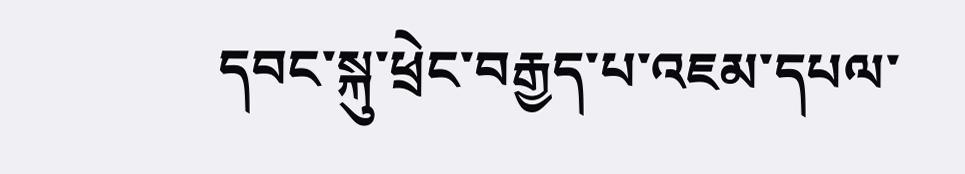དབང་སྐུ་ཕྲེང་བརྒྱད་པ་འཇམ་དཔལ་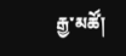རྒྱ་མཚོ།